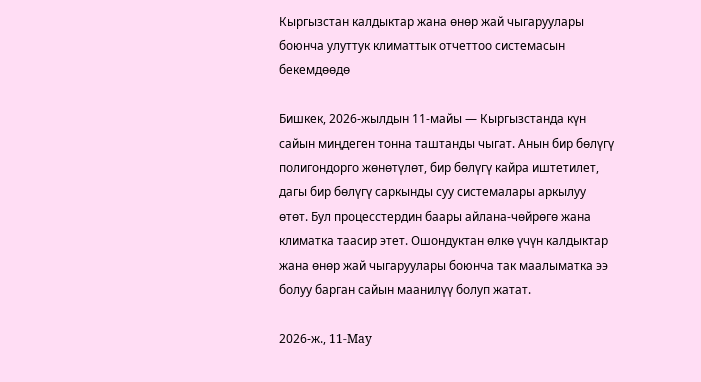Кыргызстан калдыктар жана өнөр жай чыгаруулары боюнча улуттук климаттык отчеттоо системасын бекемдөөдө

Бишкек, 2026-жылдын 11-майы — Кыргызстанда күн сайын миңдеген тонна таштанды чыгат. Анын бир бөлүгү полигондорго жөнөтүлөт, бир бөлүгү кайра иштетилет, дагы бир бөлүгү саркынды суу системалары аркылуу өтөт. Бул процесстердин баары айлана-чөйрөгө жана климатка таасир этет. Ошондуктан өлкө үчүн калдыктар жана өнөр жай чыгаруулары боюнча так маалыматка ээ болуу барган сайын маанилүү болуп жатат.

2026-ж., 11-May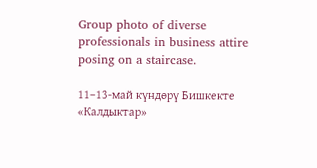Group photo of diverse professionals in business attire posing on a staircase.

11–13-май күндөрү Бишкекте «Калдыктар»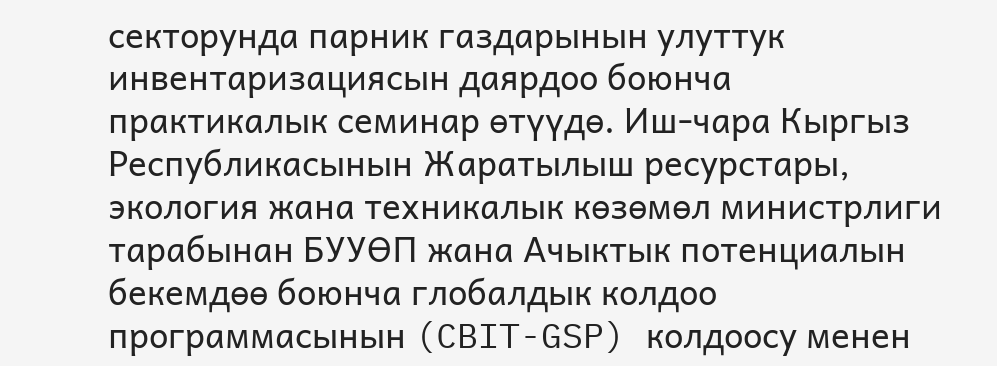секторунда парник газдарынын улуттук инвентаризациясын даярдоо боюнча практикалык семинар өтүүдө. Иш-чара Кыргыз Республикасынын Жаратылыш ресурстары, экология жана техникалык көзөмөл министрлиги тарабынан БУУӨП жана Ачыктык потенциалын бекемдөө боюнча глобалдык колдоо программасынын (CBIT-GSP) колдоосу менен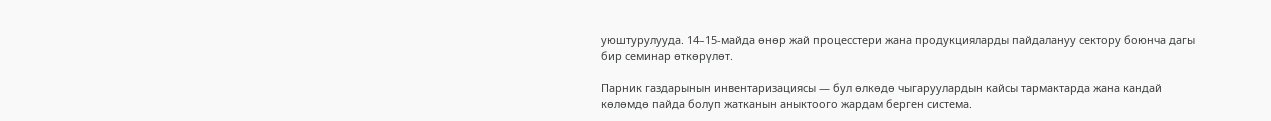уюштурулууда. 14–15-майда өнөр жай процесстери жана продукцияларды пайдалануу сектору боюнча дагы бир семинар өткөрүлөт.

Парник газдарынын инвентаризациясы — бул өлкөдө чыгаруулардын кайсы тармактарда жана кандай көлөмдө пайда болуп жатканын аныктоого жардам берген система.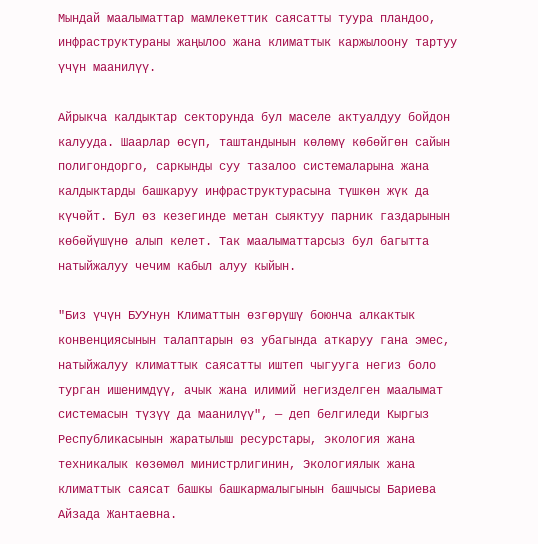Мындай маалыматтар мамлекеттик саясатты туура пландоо, инфраструктураны жаңылоо жана климаттык каржылоону тартуу үчүн маанилүү.

Айрыкча калдыктар секторунда бул маселе актуалдуу бойдон калууда. Шаарлар өсүп, таштандынын көлөмү көбөйгөн сайын полигондорго, саркынды суу тазалоо системаларына жана калдыктарды башкаруу инфраструктурасына түшкөн жүк да күчөйт. Бул өз кезегинде метан сыяктуу парник газдарынын көбөйүшүнө алып келет. Так маалыматтарсыз бул багытта натыйжалуу чечим кабыл алуу кыйын.

"Биз үчүн БУУнун Климаттын өзгөрүшү боюнча алкактык конвенциясынын талаптарын өз убагында аткаруу гана эмес, натыйжалуу климаттык саясатты иштеп чыгууга негиз боло турган ишенимдүү, ачык жана илимий негизделген маалымат системасын түзүү да маанилүү", — деп белгиледи Кыргыз Республикасынын жаратылыш ресурстары, экология жана техникалык көзөмөл министрлигинин, Экологиялык жана климаттык саясат башкы башкармалыгынын башчысы Бариева Айзада Жантаевна.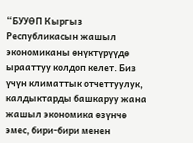“БУУӨП Кыргыз Республикасын жашыл экономиканы өнүктүрүүдө ырааттуу колдоп келет. Биз үчүн климаттык отчеттуулук, калдыктарды башкаруу жана жашыл экономика өзүнчө эмес, бири-бири менен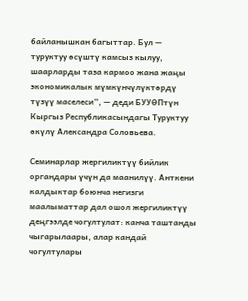байланышкан багыттар. Бул — туруктуу өсүштү камсыз кылуу, шаарларды таза кармоо жана жаңы экономикалык мүмкүнчүлүктөрдү түзүү маселеси”, — деди БУУӨПтүн Кыргыз Республикасындагы Туруктуу өкүлү Александра Соловьева.

Семинарлар жергиликтүү бийлик органдары үчүн да маанилүү. Анткени калдыктар боюнча негизги маалыматтар дал ошол жергиликтүү деңгээлде чогултулат: канча таштанды чыгарылаары, алар кандай чогултулары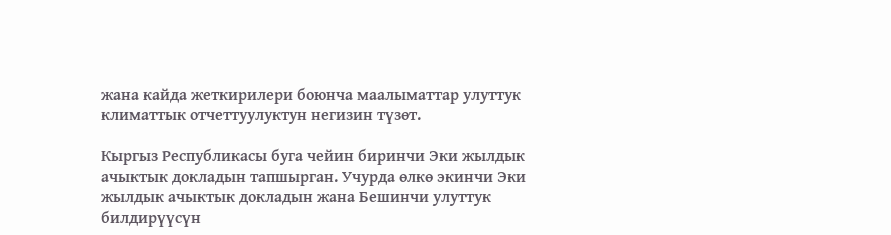жана кайда жеткирилери боюнча маалыматтар улуттук климаттык отчеттуулуктун негизин түзөт.

Кыргыз Республикасы буга чейин биринчи Эки жылдык ачыктык докладын тапшырган. Учурда өлкө экинчи Эки жылдык ачыктык докладын жана Бешинчи улуттук билдирүүсүн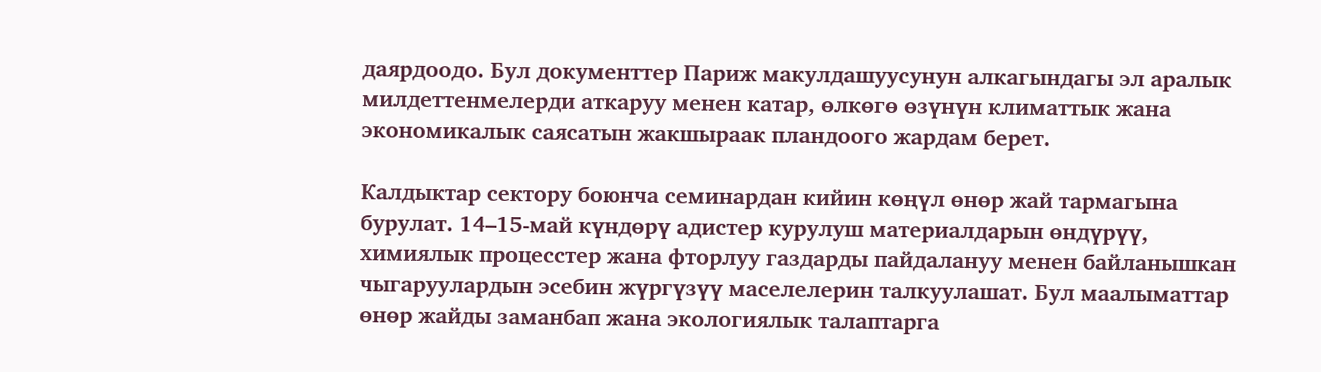даярдоодо. Бул документтер Париж макулдашуусунун алкагындагы эл аралык милдеттенмелерди аткаруу менен катар, өлкөгө өзүнүн климаттык жана экономикалык саясатын жакшыраак пландоого жардам берет.

Калдыктар сектору боюнча семинардан кийин көңүл өнөр жай тармагына бурулат. 14–15-май күндөрү адистер курулуш материалдарын өндүрүү, химиялык процесстер жана фторлуу газдарды пайдалануу менен байланышкан чыгаруулардын эсебин жүргүзүү маселелерин талкуулашат. Бул маалыматтар өнөр жайды заманбап жана экологиялык талаптарга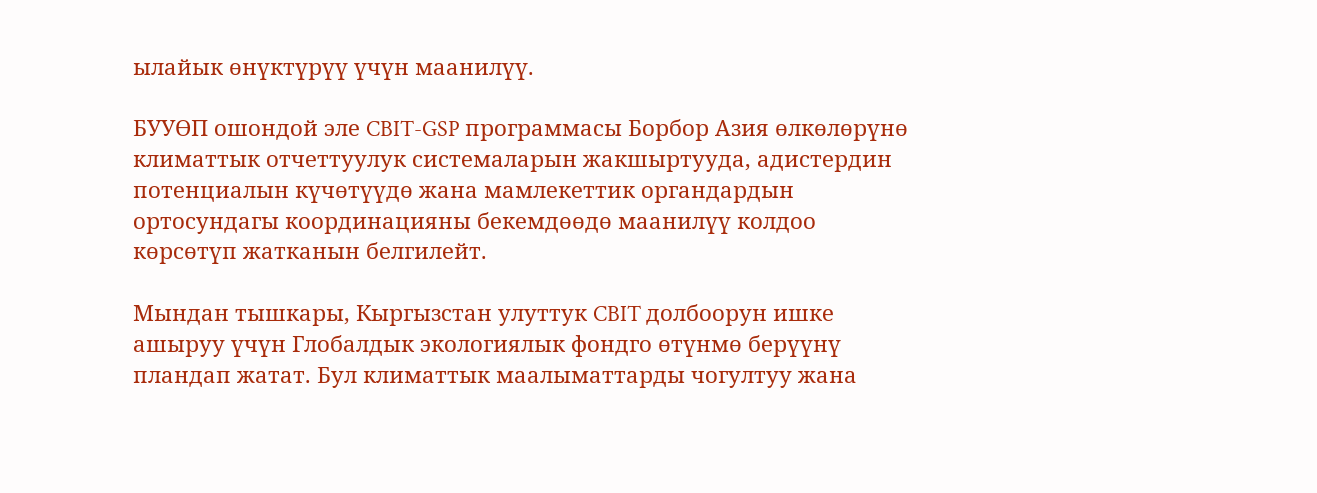ылайык өнүктүрүү үчүн маанилүү.

БУУӨП ошондой эле CBIT-GSP программасы Борбор Азия өлкөлөрүнө климаттык отчеттуулук системаларын жакшыртууда, адистердин потенциалын күчөтүүдө жана мамлекеттик органдардын ортосундагы координацияны бекемдөөдө маанилүү колдоо көрсөтүп жатканын белгилейт.

Мындан тышкары, Кыргызстан улуттук CBIT долбоорун ишке ашыруу үчүн Глобалдык экологиялык фондго өтүнмө берүүнү пландап жатат. Бул климаттык маалыматтарды чогултуу жана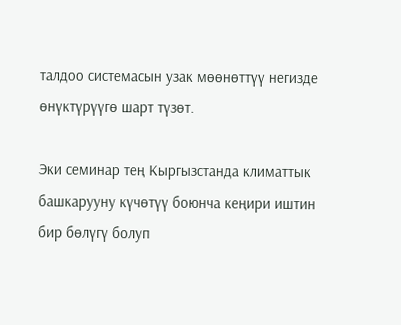талдоо системасын узак мөөнөттүү негизде өнүктүрүүгө шарт түзөт.

Эки семинар тең Кыргызстанда климаттык башкарууну күчөтүү боюнча кеңири иштин бир бөлүгү болуп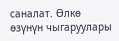саналат. Өлкө өзүнүн чыгаруулары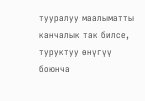тууралуу маалыматты канчалык так билсе, туруктуу өнүгүү боюнча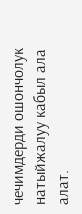чечимдерди ошончолук натыйжалуу кабыл ала алат.